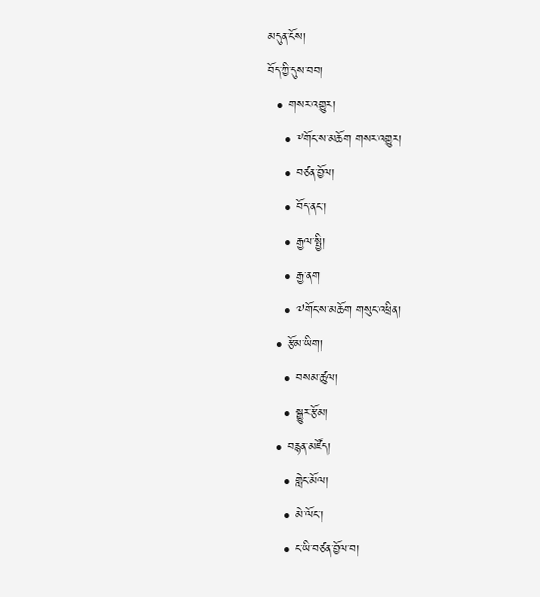མདུན་ངོས།
བོད་ཀྱི་དུས་བབ།
  • གསར་འགྱུར།
    • ༸གོང་ས་མཆོག གསར་འགྱུར།
    • བཙན་བྱོལ།
    • བོད་ནང་།
    • རྒྱལ་སྤྱི།
    • རྒྱ་ནག
    • ༧གོང་ས་མཆོག གསུང་འཕྲིན།
  • རྩོམ་ཡིག།
    • བསམ་ཚུལ།
    • སྒྱུར་རྩོམ།
  • བརྙན་མཛོད།
    • གླེང་མོལ།
    • མེ་ལོང་།
    • ང་ཡི་བཙན་བྱོལ་བ།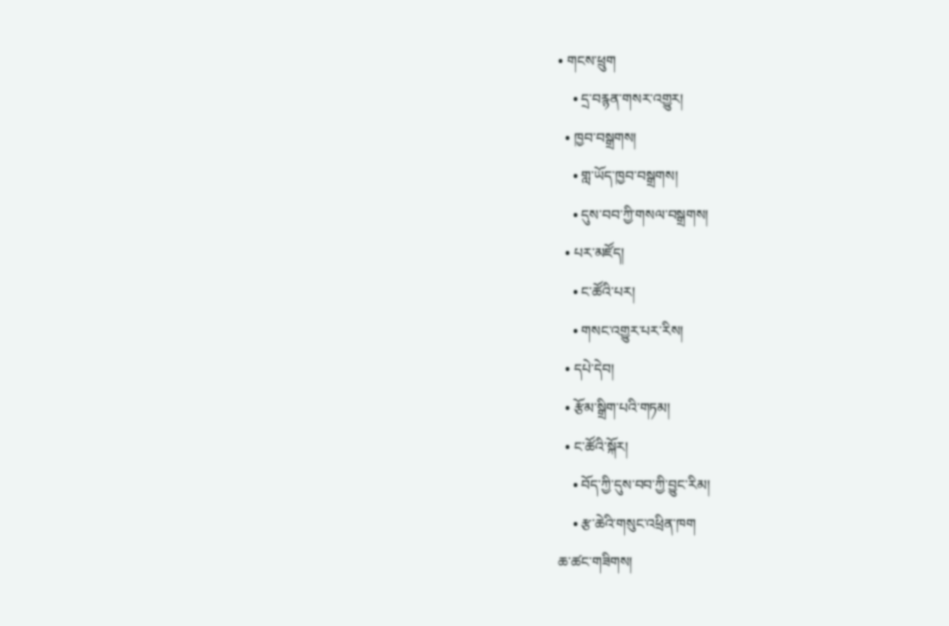• གངས་ཕྲུག
    • དྲ་བརྙན་གསར་འགྱུར།
  • ཁྱབ་བསྒྲགས།
    • གླ་ཡོད་ཁྱབ་བསྒྲགས།
    • དུས་བབ་ཀྱི་གསལ་བསྒྲགས།
  • པར་མཛོད།
    • ང་ཚོའི་པར།
    • གསང་འགྱུར་པར་རིས།
  • དཔེ་དེབ།
  • རྩོམ་སྒྲིག་པའི་གཏམ།
  • ང་ཚོའི་སྐོར།
    • བོད་ཀྱི་དུས་བབ་ཀྱི་བྱུང་རིམ།
    • རྩ་ཆེའི་གསུང་འཕྲིན་ཁག
ཆ་ཚང་གཟིགས།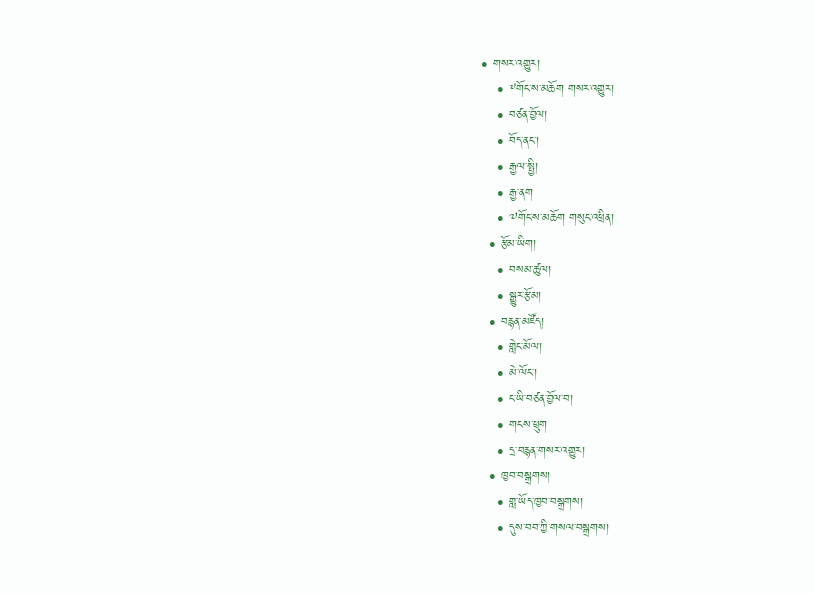• གསར་འགྱུར།
    • ༸གོང་ས་མཆོག གསར་འགྱུར།
    • བཙན་བྱོལ།
    • བོད་ནང་།
    • རྒྱལ་སྤྱི།
    • རྒྱ་ནག
    • ༧གོང་ས་མཆོག གསུང་འཕྲིན།
  • རྩོམ་ཡིག།
    • བསམ་ཚུལ།
    • སྒྱུར་རྩོམ།
  • བརྙན་མཛོད།
    • གླེང་མོལ།
    • མེ་ལོང་།
    • ང་ཡི་བཙན་བྱོལ་བ།
    • གངས་ཕྲུག
    • དྲ་བརྙན་གསར་འགྱུར།
  • ཁྱབ་བསྒྲགས།
    • གླ་ཡོད་ཁྱབ་བསྒྲགས།
    • དུས་བབ་ཀྱི་གསལ་བསྒྲགས།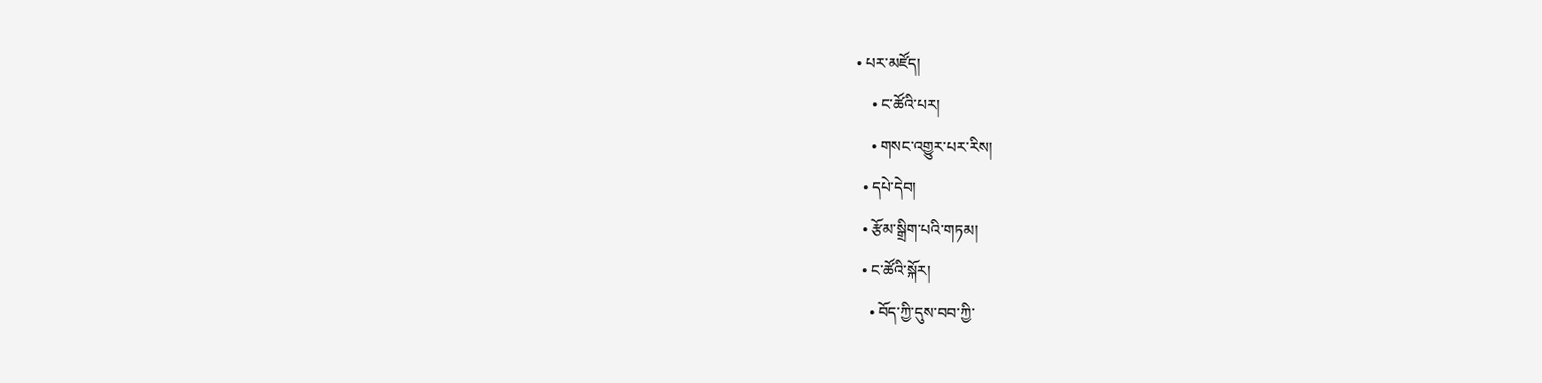• པར་མཛོད།
    • ང་ཚོའི་པར།
    • གསང་འགྱུར་པར་རིས།
  • དཔེ་དེབ།
  • རྩོམ་སྒྲིག་པའི་གཏམ།
  • ང་ཚོའི་སྐོར།
    • བོད་ཀྱི་དུས་བབ་ཀྱི་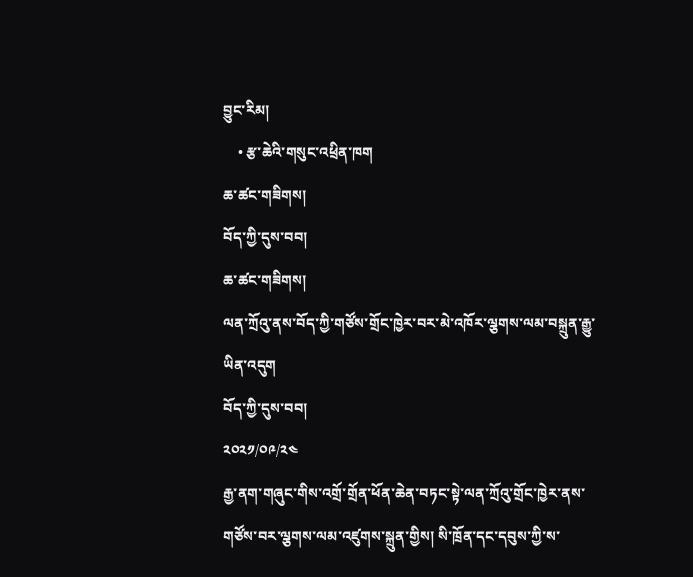བྱུང་རིམ།
    • རྩ་ཆེའི་གསུང་འཕྲིན་ཁག
ཆ་ཚང་གཟིགས།
བོད་ཀྱི་དུས་བབ།
ཆ་ཚང་གཟིགས།
ལན་ཀྲོའུ་ནས་བོད་ཀྱི་གཙོས་གྲོང་ཁྱེར་བར་མེ་འཁོར་ལྕགས་ལམ་བསྐྲུན་རྒྱུ་ཡིན་འདུག
བོད་ཀྱི་དུས་བབ།
༢༠༢༡/༠༩/༢༤
རྒྱ་ནག་གཞུང་གིས་འགྲོ་གྲོན་ཕོན་ཆེན་བཏང་སྟེ་ལན་ཀྲོའུ་གྲོང་ཁྱེར་ནས་གཙོས་བར་ལྕགས་ལམ་འཛུགས་སྐྲུན་གྱིས། སི་ཁྲོན་དང་དབུས་ཀྱི་ས་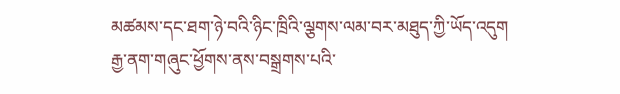མཚམས་དང་ཐག་ཉེ་བའི་ཉིང་ཁྲིའི་ལྕགས་ལམ་བར་མཐུད་ཀྱི་ཡོད་འདུག
རྒྱ་ནག་གཞུང་ཕྱོགས་ནས་བསྒྲགས་པའི་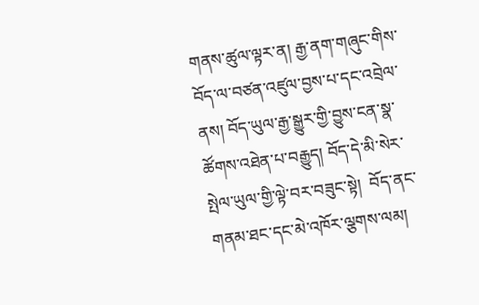གནས་ཚུལ་ལྟར་ན། རྒྱ་ནག་གཞུང་གིས་བོད་ལ་བཙན་འཛུལ་བྱས་པ་དང་འབྲེལ་ནས། བོད་ཡུལ་རྒྱ་སྒྱུར་གྱི་བྱུས་ངན་སྣ་ཚོགས་འཐེན་པ་བརྒྱུད། བོད་དེ་མི་སེར་སྤེལ་ཡུལ་གྱི་ལྟེ་བར་བཟུང་སྟེ།  བོད་ནང་གནམ་ཐང་དང་མེ་འཁོར་ལྕགས་ལམ།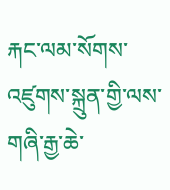རྐང་ལམ་སོགས་འཛུགས་སྐྲུན་གྱི་ལས་གཞི་རྒྱ་ཆེ་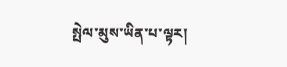སྤེལ་མུས་ཡིན་པ་ལྟར།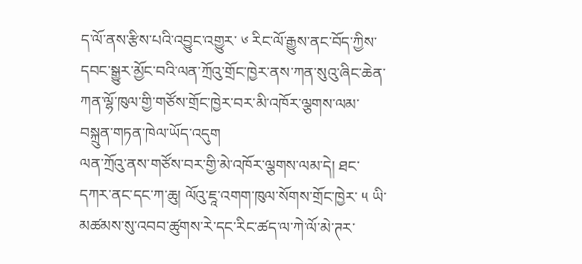ད་ལོ་ནས་རྩིས་པའི་འབྱུང་འགྱུར་ ༦ རིང་ལོ་རྒྱུས་ནང་བོད་ཀྱིས་དབང་སྒྱུར་མྱོང་བའི་ལན་ཀྲོའུ་གྲོང་ཁྱེར་ནས་ཀན་སུའུ་ཞིང་ཆེན་ཀན་ལྷོ་ཁུལ་གྱི་གཙོས་གྲོང་ཁྱེར་བར་མི་འཁོར་ལྕགས་ལམ་བསྐྲུན་གཏན་ཁེལ་ཡོད་འདུག
ལན་ཀྲོའུ་ནས་གཙོས་བར་གྱི་མེ་འཁོར་ལྕགས་ལམ་དེ། ཐང་དཀར་ནང་དང་ཀ་ཆུ། ལོའུ་ཇཱ་འགག་ཁུལ་སོགས་གྲོང་ཁྱེར་ ༥ ཡི་མཚམས་སུ་འབབ་ཚུགས་རེ་དང་རིང་ཚད་ལ་ཀེ་ལོ་མེ་ཊར་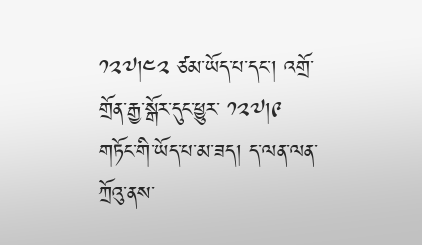༡༢༧།༤༢ ཙམ་ཡོད་པ་དང་། འགྲོ་གྲོན་རྒྱ་སྒོར་དུང་ཕྱུར་ ༡༢༧།༩ གཏོང་གི་ཡོད་པ་མ་ཟད། ད་ལན་ལན་ཀྲོའུ་ནས་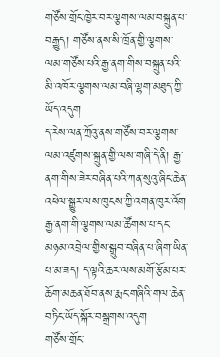གཙོས་གྲོང་ཁྱེར་བར་ལྕགས་ལམ་བསྐྲུན་པ་བརྒྱུད། གཙོས་ནས་སི་ཁྲོན་གྱི་ལྕགས་ལམ་གཙོས་པའི་རྒྱ་ནག་གིས་བསྐྲུན་པའི་མི་འཁོར་ལྕགས་ལམ་བཞི་ལྷག་མཐུད་ཀྱི་ཡོད་འདུག
ད་རེས་ལན་ཀྲོའུ་ནས་གཙོས་བར་ལྕགས་ལམ་འཛུགས་སྐྲུན་གྱི་ལས་གཞི་དེ་ནི། རྒྱ་ནག་གིས་ཟེར་བཞིན་པའི་ཀན་སུའུ་ཞིང་ཆེན་འཕེལ་སྒྱུར་ལས་ཁུངས་ཀྱི་འགན་ཁུར་འོག རྒྱ་ནག་གི་ལྕགས་ལམ་ཚོགས་པ་དང་མཉམ་འབྲེལ་གྱིས་སྒྲུབ་བཞིན་པ་ཞིག་ཡིན་པ་མ་ཟད། ད་ལྟའི་ཆར་ལས་མགོ་རྩོམ་པར་ཆོག་མཆན་ཐོབ་ནས་རྨང་གཞིའི་གལ་ཆེན་བཏིང་ཡོད་སྐོར་བསྒྲགས་འདུག
གཙོས་གྲོང་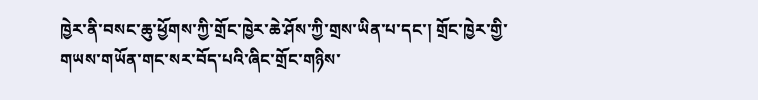ཁྱེར་ནི་བསང་ཆུ་ཕྱོགས་ཀྱི་གྲོང་ཁྱེར་ཆེ་ཤོས་ཀྱི་གྲས་ཡིན་པ་དང་། གྲོང་ཁྱེར་གྱི་གཡས་གཡོན་གང་སར་བོད་པའི་ཞིང་གྲོང་གཉིས་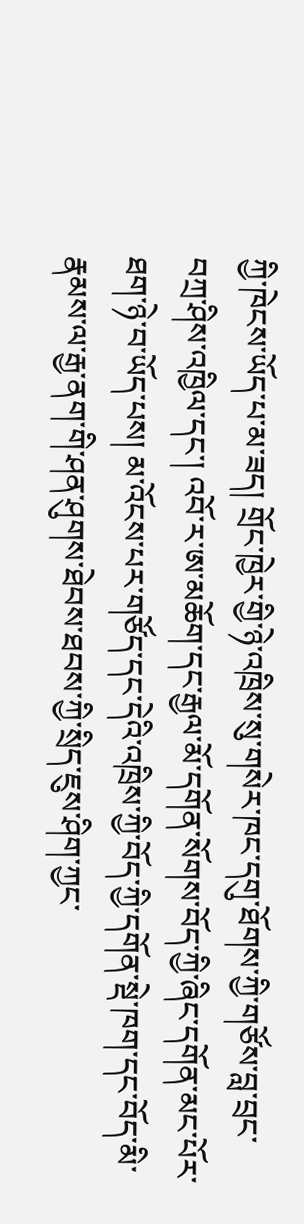ཀྱི་ཁེངས་ཡོད་པ་མ་ཟད། གྲོང་ཁྱེར་གྱི་ཉེ་འཁྲིས་སུ་གསེར་ཁང་དགུ་ཐོགས་ཀྱི་གཙོས་བླ་བྲང་བཀྲ་ཤིས་འཁྱིལ་དང་། འབོ་ར་ཨ་མཆོག་དང་རྒྱལ་མོ་དགོན་སོགས་བོད་ཀྱི་ཞིང་དགོན་མང་པོར་ཐག་ཉེ་བ་ཡོད་པས། མ་འོངས་པར་གཙོད་དང་དེའི་འཁྲིས་ཀྱི་བོད་ཀྱི་དགོན་སྡེ་ཁག་དང་བོད་མི་རྣམས་ལ་རྒྱ་ནག་གི་ཤན་ཤུགས་ཐེབས་ཐབས་ཀྱི་སྲིད་ཇུས་ཤིག་ཀྱང་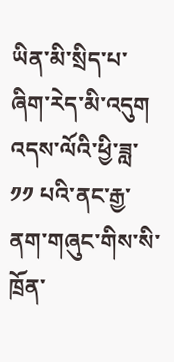ཡིན་མི་སྲིད་པ་ཞིག་རེད་མི་འདུག
འདས་ལོའི་ཕྱི་ཟླ་ ༡༡ པའི་ནང་རྒྱ་ནག་གཞུང་གིས་སི་ཁྲོན་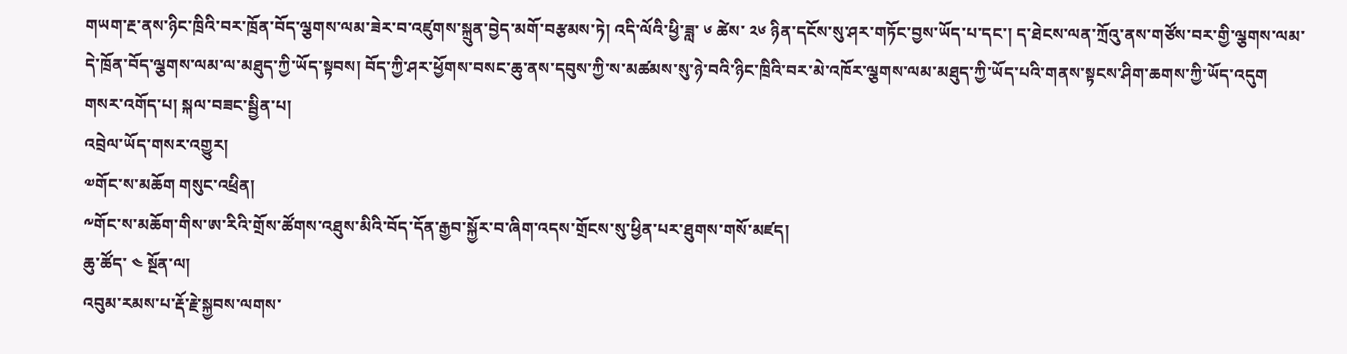གཡག་རྔ་ནས་ཉིང་ཁྲིའི་བར་ཁྲོན་བོད་ལྕགས་ལམ་ཟེར་བ་འཛུགས་སྐྲུན་བྱེད་མགོ་བརྩམས་ཏེ། འདི་ལོའི་ཕྱི་ཟླ་ ༦ ཚེས་ ༢༦ ཉིན་དངོས་སུ་ཤར་གཏོང་བྱས་ཡོད་པ་དང་། ད་ཐེངས་ལན་ཀྲོའུ་ནས་གཙོས་བར་གྱི་ལྕགས་ལམ་དེ་ཁྲོན་བོད་ལྕགས་ལམ་ལ་མཐུད་ཀྱི་ཡོད་སྟབས། བོད་ཀྱི་ཤར་ཕྱོགས་བསང་ཆུ་ནས་དབུས་ཀྱི་ས་མཚམས་སུ་ཉེ་བའི་ཉིང་ཁྲིའི་བར་མེ་འཁོར་ལྕགས་ལམ་མཐུད་ཀྱི་ཡོད་པའི་གནས་སྟངས་ཤིག་ཆགས་ཀྱི་ཡོད་འདུག
གསར་འགོད་པ། སྐལ་བཟང་སྦྱིན་པ།
འབྲེལ་ཡོད་གསར་འགྱུར།
༧གོང་ས་མཆོག གསུང་འཕྲིན།
༸གོང་ས་མཆོག་གིས་ཨ་རིའི་གྲོས་ཚོགས་འཐུས་མིའི་བོད་དོན་རྒྱབ་སྐྱོར་བ་ཞིག་འདས་གྲོངས་སུ་ཕྱིན་པར་ཐུགས་གསོ་མཛད།
ཆུ་ཚོད་ ༤ སྔོན་ལ།
འབུམ་རམས་པ་རྡོ་རྗེ་སྐྱབས་ལགས་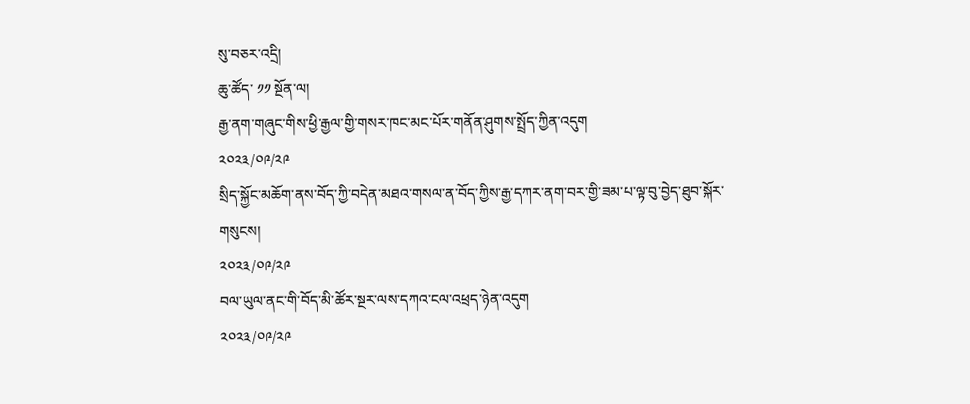སུ་བཅར་འདྲི།
ཆུ་ཚོད་ ༡༡ སྔོན་ལ།
རྒྱ་ནག་གཞུང་གིས་ཕྱི་རྒྱལ་གྱི་གསར་ཁང་མང་པོར་གནོན་ཤུགས་སྤྲོད་ཀྱིན་འདུག
༢༠༢༣/༠༩/༢༩
སྲིད་སྐྱོང་མཆོག་ནས་བོད་ཀྱི་བདེན་མཐའ་གསལ་ན་བོད་ཀྱིས་རྒྱ་དཀར་ནག་བར་གྱི་ཟམ་པ་ལྟ་བུ་བྱེད་ཐུབ་སྐོར་གསུངས།
༢༠༢༣/༠༩/༢༩
བལ་ཡུལ་ནང་གི་བོད་མི་ཚོར་སྔར་ལས་དཀའ་ངལ་འཕྲད་ཉེན་འདུག
༢༠༢༣/༠༩/༢༩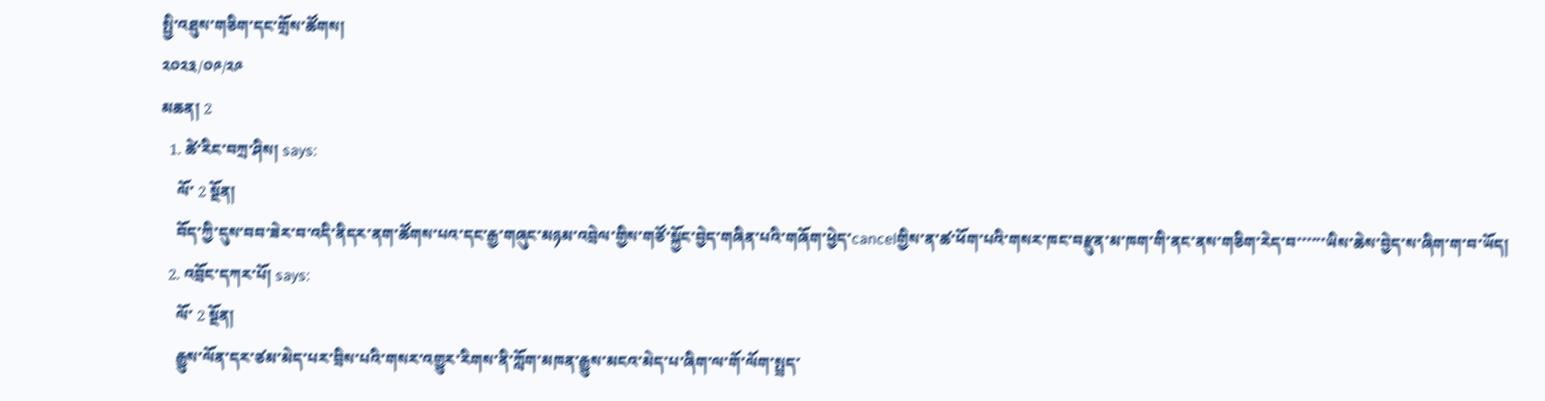སྤྱི་འཐུས་གཅིག་དང་གྲོས་ཚོགས།
༢༠༢༣/༠༩/༢༩
མཆན། 2
  1. ཚེ་རིང་བཀྲ་ཤིས། says:
    ལོ་ 2 སྔོན།
    བོད་ཀྱི་དུས་བབ་ཟེར་བ་འདི་ནིདར་ནག་ཚོགས་པའ་དང་རྒྱ་གཞུང་མཉམ་འབྲེལ་གྱིས་གཙོ་སྐྱོང་བྱེད་གཞིན་པའི་གཞོག་ཕྱེད་cancelགྱིས་ན་ཚ་ཕོག་པའི་གསར་ཁང་བརྫུན་མ་ཁག་གི་ནང་ནས་གཅིག་རེད་བ་་་་་་ཡིས་ཆེས་བྱེད་ས་ཞིག་ག་བ་ཡོད།
  2. འབྲོང་དཀར་པོ། says:
    ལོ་ 2 སྔོན།
    རྒྱུས་ལོན་དར་ཙམ་མེད་པར་བྲིས་པའི་གསར་འགྱུར་རིགས་ནི་ཀློག་མཁན་རྒྱུས་མངའ་མེད་པ་ཞིག་ལ་གོ་ལོག་སྤྲད་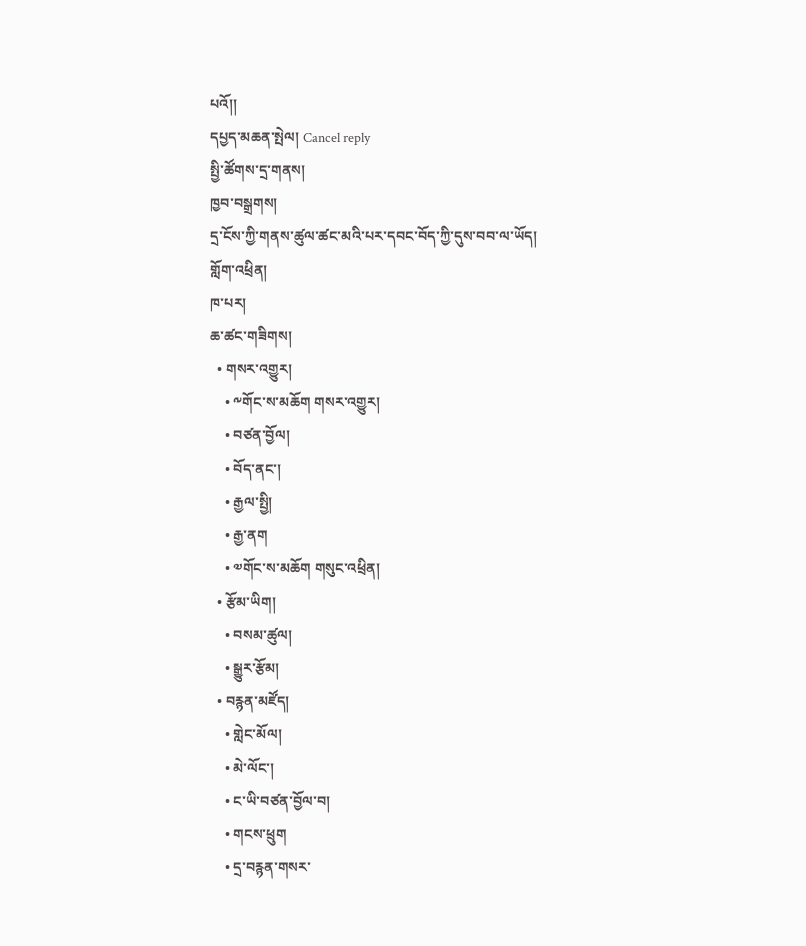པའོ།།
དཔྱད་མཆན་སྤེལ། Cancel reply
སྤྱི་ཚོགས་དྲ་གནས།
ཁྱབ་བསྒྲགས།
དྲ་ངོས་ཀྱི་གནས་ཚུལ་ཚང་མའི་པར་དབང་བོད་ཀྱི་དུས་བབ་ལ་ཡོད།
གློག་འཕྲིན།
ཁ་པར།
ཆ་ཚང་གཟིགས།
  • གསར་འགྱུར།
    • ༸གོང་ས་མཆོག གསར་འགྱུར།
    • བཙན་བྱོལ།
    • བོད་ནང་།
    • རྒྱལ་སྤྱི།
    • རྒྱ་ནག
    • ༧གོང་ས་མཆོག གསུང་འཕྲིན།
  • རྩོམ་ཡིག།
    • བསམ་ཚུལ།
    • སྒྱུར་རྩོམ།
  • བརྙན་མཛོད།
    • གླེང་མོལ།
    • མེ་ལོང་།
    • ང་ཡི་བཙན་བྱོལ་བ།
    • གངས་ཕྲུག
    • དྲ་བརྙན་གསར་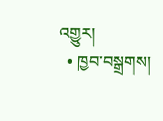འགྱུར།
  • ཁྱབ་བསྒྲགས།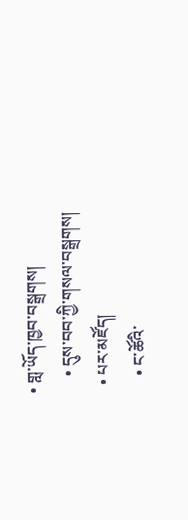• གླ་ཡོད་ཁྱབ་བསྒྲགས།
    • དུས་བབ་ཀྱི་གསལ་བསྒྲགས།
  • པར་མཛོད།
    • ང་ཚོའི་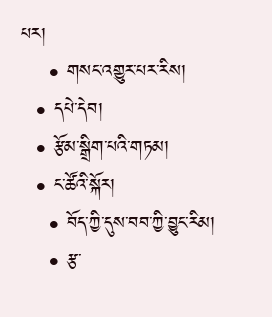པར།
    • གསང་འགྱུར་པར་རིས།
  • དཔེ་དེབ།
  • རྩོམ་སྒྲིག་པའི་གཏམ།
  • ང་ཚོའི་སྐོར།
    • བོད་ཀྱི་དུས་བབ་ཀྱི་བྱུང་རིམ།
    • རྩ་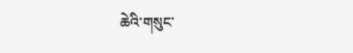ཆེའི་གསུང་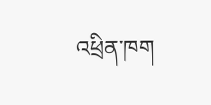འཕྲིན་ཁག